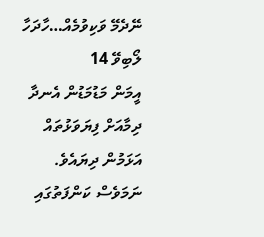ނޭދެމޭ ވަކިވުމެއް…ހާދަހާ ލޯބިވޭ 14
އީމަން މަޑުމަޑުން އެނދާ ދިމާއަށް ފިޔަވަޅުތައް އަޅަމުން ދިޔައެވެ. ނަމަވެސް ކަންފަތުގައި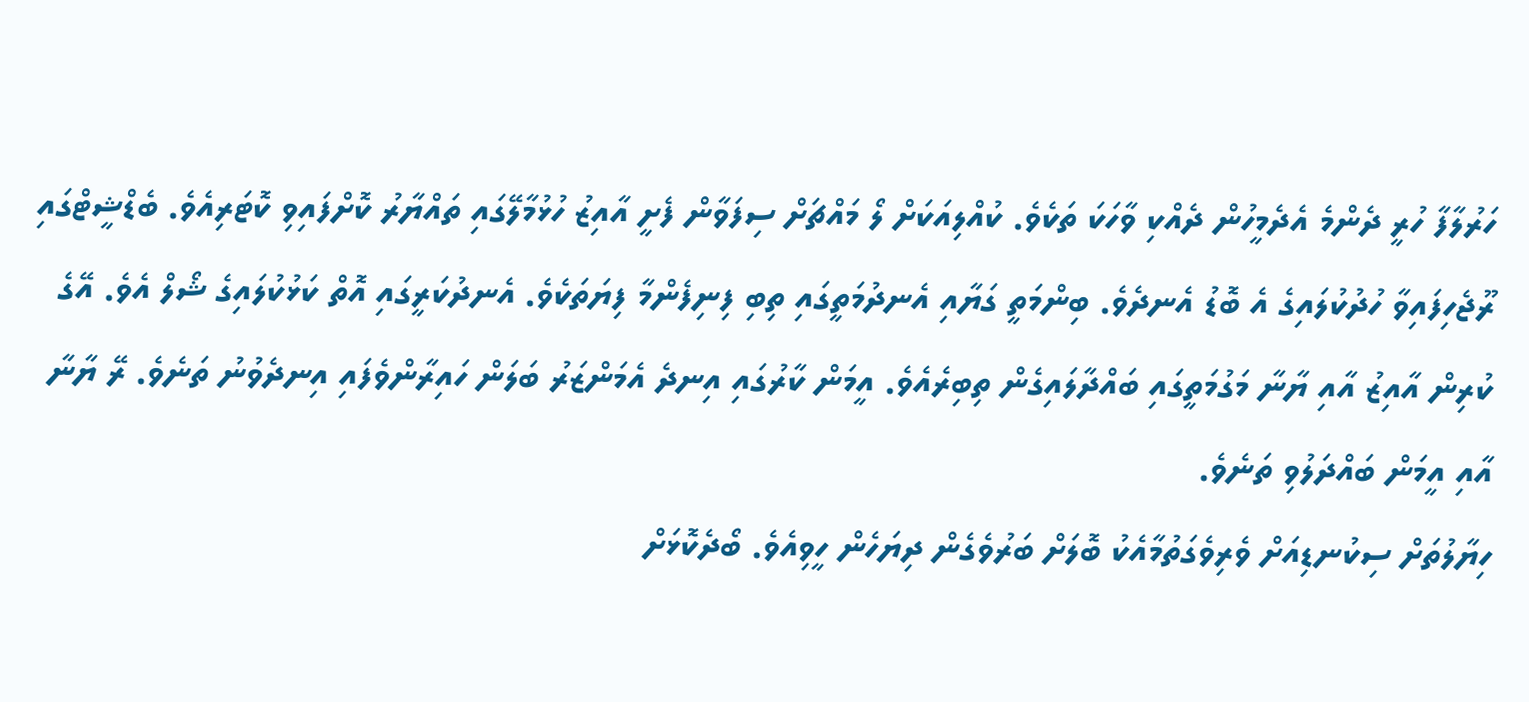ހަރުލާފާ ހުރީ ދެންމެ އެދެމީހުން ދެއްކި ވާހަކަ ތަކެވެ. ކުއްލިއަކަށް ލޯ މައްޗަށް ސިފަވާން ފެށީ އާއިޒު ހުޅުމާލޭގައި ތައްޔާރު ކޮށްފައިވި ކޮޓަރިއެވެ. ބެޑްޝީޓްގައި ރޫޖެހިފައިވާ ހުދުކުލައިގެ އެ ބޮޑު އެނދެވެ. ބިންމަތީ ގަޔާއި އެނދުމަތީގައި ތިބި ފިނިފެންމާ ފިޔަތަކެވެ. އެނދުކަރީގައި އޮތް ކަޅުކުލައިގެ ޝޯލް އެވެ. އޭގެ ކުރިން އާއިޒު އާއި ޔާނާ މަގުމަތީގައި ބައްދާލައިގެން ތިބިރެއެވެ. އީމަން ކާރުގައި އިނދެ އެމަންޒަރު ބަލަން ހައިރާންވެފައި އިނދެވުނު ތަނެވެ. ރޭ ޔާނާ އާއި އީމަން ބައްދަލުވި ތަނެވެ.
ހިޔާލުތަށް ސިކުނޑިއަށް ވެރިވެގަތުމާއެކު ބޮލަށް ބަރުވެގެން ދިޔަހެން ހީވިއެވެ. ބޯދެކޮޅަށް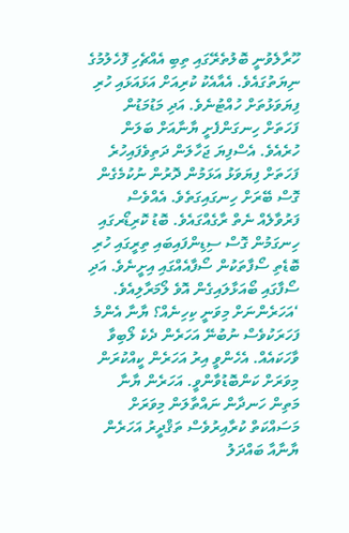ހޫރާލެވުނީ ބޮލުތެރޭގައި ތިބި އެއްޗެހި ފޮހެލުމުގެ ނިޔަތުގައެވެ. އެއާއެކު ކުރިއަށް އަޅައަޅައި ހުރި ފިޔަވަޅުތަށް ހުއްޓުނެވެ. އަދި މަޑުމަޑުން ފަހަތަށް ހިނގަންފެށީ ޔާނާއަށް ބަލަން ހުރެއެވެ. އެސްފިޔަ ޖަހާލަން ދަތިވެފައިހުރެ ފަހަތަށް ފިޔަވަޅު އަޅަމުން ދޮރުން ނުކުމެގެން ގޮސް ބޭރަށް ހިނގައިގަތެވެ. އެއްވެސް ފަރުވާލެއް ނެތް ރާގެއްގައެވެ. ބޮޑު ކޮރިޑޯރގައި ހިނގަމުން ގޮސް ސިޑިންފައިބައި ތިރީގައި ހުރި ބޮޑެތި ސޯފާތަކުން ސޯފާއެއްގައި އިށީނެވެ. އަދި ސޯފާގައި ބޯއަޅާލައިގެން އޮވެ ލޯމަރާލިއެވެ.
‘އަހަރެންނަށް މިވަނީ ކިހިނެއް؟ ޔާނާ އެންމެ ފަހަރަކުވެސް ނުބުނޭ އަހަރެން ދެކެ ލޯބިވާ ވާހަކައެއް. އެހެންވީ އިރު އަހަރެން ކީއްކުރަން މިވަރަށް ކަންބޮޑުވާންވީ. އަހަރެން ޔާނާ މަތިން ހަނދާން ނައްތާލަން މިވަރަށް މަސައްކަތް ކުރާއިރުވެސް ތަޤްދީރު އަހަރެން ޔާނާއާ ބައްދަލު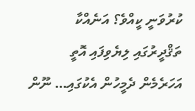ކުރުވަނީ ކީއްވެ؟ އަނެއްކާ ތަޤްދީރުގައި ލިޔެވިފައި އޮތީ އަހަރެމެން ދެމީހުން އެކުގައި… ނޫން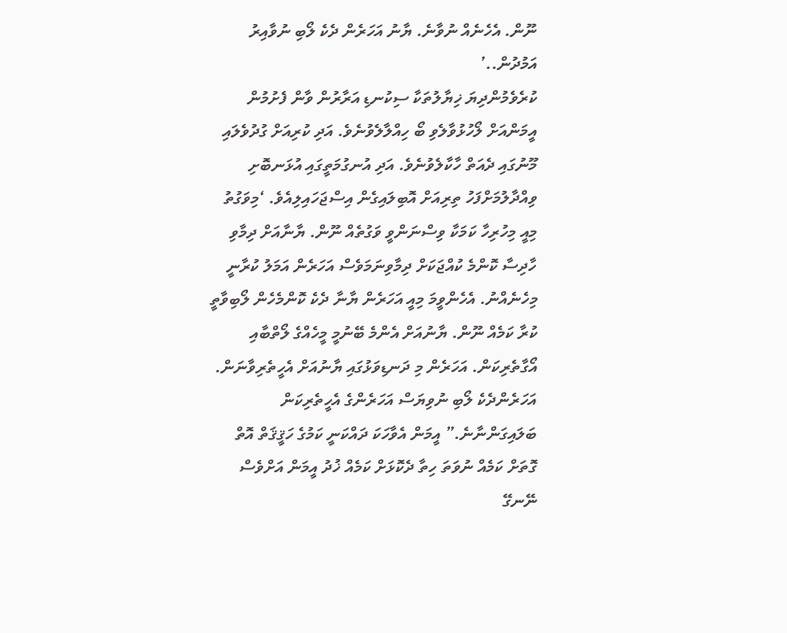ނޫން. އެހެނެއް ނުވާނެ. ޔާނު އަހަރެން ދެކެ ލޯބި ނުވާއިރު އަމުދުން..’
ކުރެވެމުންދިޔަ ޚިޔާލުތަކާ ސިކުނޑި އަރާރުން ވާން ފެށުމުން އީމަންއަށް ލޯހުޅުވާލެވި ބޯ ހިއްލާލެވުނެވެ. އަދި ކުރިއަށް ގުދުވެލައި މޫނުގައި ދެއަތް ހާކާލެވުނެވެ. އަދި އުނގުމަތީގައި އުޅަނބޮށި ވިއްދާލުމަށްފަހު ތިރިއަށް އޮބިލައިގެން އިސްޖަހައިލިއެވެ. ‘މިވަގުތު މިއީ މިހުރިހާ ކަމަކާ ވިސްނަންވީ ވަގުތެއް ނޫން. ޔާނާއަށް ދިމާވި ހާދިސާ ކޮންމެ ކުއްޖަކަށް ދިމާވިނަމަވެސް އަހަރެން އަމަލު ކުރާނީ މިހެނެއްނު. އެހެންވީމަ މިއީ އަހަރެން ޔާނާ ދެކެ ކޮންމެހެން ލޯބިވާތީ ކުރާ ކަމެއް ނޫން. ޔާނުއަށް އެންމެ ބޭނުމީ މީހެއްގެ ލޯތްބާއި އޯގާތެރިކަން. އަހަރެން މި ދަނޑިވަޅުގައި ޔާނުއަށް އެހީތެރިވާނަން. އަހަރެންދެކެ ލޯބި ނުވިޔަސް އަހަރެންގެ އެހީތެރިކަން ބަލައިގަންނާނެ.” އީމަން އެވާހަކަ ދައްކަނީ ކަމުގެ ހަޤީޤަތް އޮތް ގޮތަށް ކަމެއް ނުވަތަ ހިތާ ދެކޮޅަށް ކަމެއް ޚުދު އީމަން އަށްވެސް ނޭނގޭ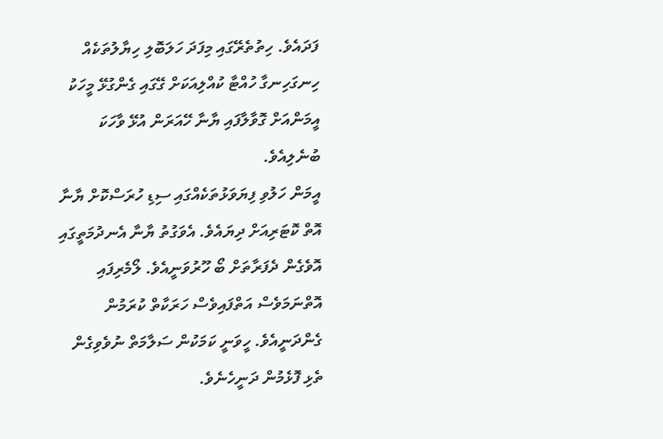ފަދައެވެ. ހިތުތެރޭގައި މިފަދަ ހަލަބޮލި ހިޔާލުތަކެއް ހިނގަހިނގާ ހުއްޓާ ކުއްލިއަކަށް ގޭގައި ގެންގުޅޭ މީހަކު އީމަންއަށް ގޮވާލާފައި ޔާނާ ހޭއަރަން އުޅޭ ވާހަކަ ބުނެލިއެވެ.
އީމަން ހަލުވި ފިޔަވަޅުތަކެއްގައި ސިޑި ހުރަސްކޮށް ޔާނާ އޮތް ކޮޓަރިއަށް ދިޔައެވެ. އެވަގުތު ޔާނާ އެނދުމަތީގައި އޮވެގެން ދެފަރާތަށް ބޯ ހޫރުވަނީއެވެ. ލޯމެރިފައި އޮތްނަމަވެސް އަތްފައިވެސް ހަރަކާތް ކުރަމުން ގެންދަނީއެވެ. ހީވަނީ ކަމަކުން ސަލާމަތް ނުވެވިގެން ތެޅި ފޮޅެމުން ދަނީހެނެވެ.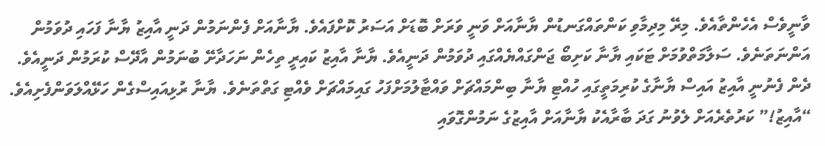ވާނީވެސް އެހެންތާއެވެ. މިރޭ މިދިމާވި ކަންތައްގަނޑުން ޔާނާއަށް ވަނީ ވަރަށް ބޮޑަށް އަސަރު ކޮށްފައެވެ. ޔާނާއަށް ފެންނަމުން ދަނީ އާއިޒު ޔާނާ ފަހައި ދުވަމުން އަންނަތަނެވެ. ސަލާމަތްވުމަށް ޓަކައި ޔާނާ ކަށިބޯ ޖަންގައްޔެއްގައި ދުވަމުން ދަނީއެވެ. ޔާނާ އާއިޒު ކައިރީ ތިހެން ނަހަދާށޭ ބުނަމުން އާދޭސް ކުރަމުން ދަނީއެވެ. ދެން ފެނުނީ އާއިޒު އައިސް ޔާނާގެ ކުރިމަތީގައި ހުއްޓި ޔާނާ ބިންމައްޗަށް ވައްޓާލުމަށްފަހު ގައިމައްޗަށް ވެއްޓި ގަތްތަނެވެ. ޔާނާ ރުޅިއައިސްގެން ހަޅޭއްލަވަންފެށިއެވެ.
“އާއިޒު!” ކަރުތެރެއަށް ލެވުނު ގަދަ ބާރާއެކު ޔާނާއަށް އާއިޒުގެ ނަމުންގޮވައި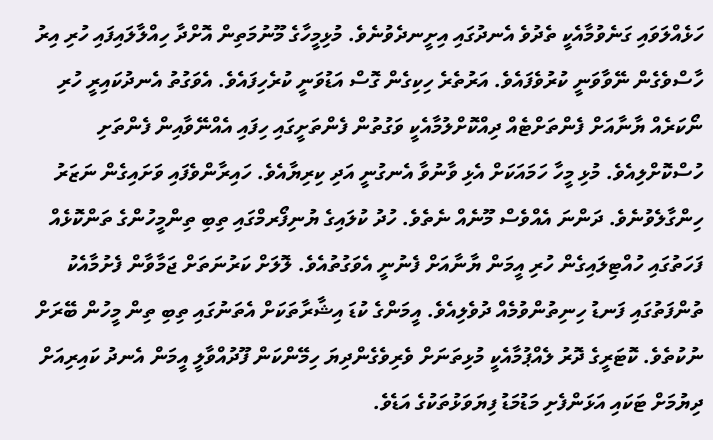ހަޅެއްލަވައި ގަނެވުމާއެކީ ތެދުވެ އެނދުގައި އިށީނދެވުނެވެ. މުޅިމީހާގެ މޫނުމަތިން އޮށްދާ ހިއްލާލައިފައި ހުރި އިރު ހާސްވެގެން ނޭވާވަނީ ކުރުވެފައެވެ. އަރުތެރެ ހިކިގެން ގޮސް އަޑުވަނީ ކުރެހިފައެވެ. އެވަގުތު އެނދުކައިރީ ހުރި ނޯކަރެއް ޔާނާއަށް ފެންތަށްޓެއް ދިއްކޮށްލުމާއެކީ ވަގުތުން ފެންތަށީގައި ހިފައި އެއްނޭވާއިން ފެންތަށި ހުސްކޮށްލިއެވެ. މުޅި މީހާ ހަމައަކަށް އެޅި ވާނުވާ އެނގުނީ އަދި ކިރިޔާއެވެ. ހައިރާންވެފައި ވަށައިގެން ނަޒަރު ހިންގާލެވުނެވެ. ދަންނަ އެއްވެސް މޫނެއް ނެތެވެ. ހުދު ކުލައިގެ ޔުނިފޯރމްގައި ތިބި ތިންމީހުންގެ ތަންކޮޅެއް ފަހަތުގައި ހުއްޓިލައިގެން ހުރި އީމަން ޔާނާއަށް ފެނުނީ އެވަގުތުއެވެ. ލޮލަށް ކަރުނަތަށް ޖަމާވާން ފެށުމާއެކު ތުންފަތުގައި ފަނޑު ހިނިތުންވުމެއް ދުވެލިއެވެ. އީމަންގެ ކުޑަ އިޝާރާތަކަށް އެތަނުގައި ތިބި ތިން މީހުން ބޭރަށް ނުކުތެވެ. ކޮޓަރީގެ ދޮރު ލެއްޕުމާއެކީ މުޅިތަނަށް ވެރިވެގެންދިޔަ ހިމޭންކަން ފޫދުއްވާލީ އީމަން އެނދު ކައިރިއަށް ދިޔުމަށް ޓަކައި އަޅަންފެށި މަޑުމަޑު ފިޔަވަޅުތަކުގެ އަޑެވެ.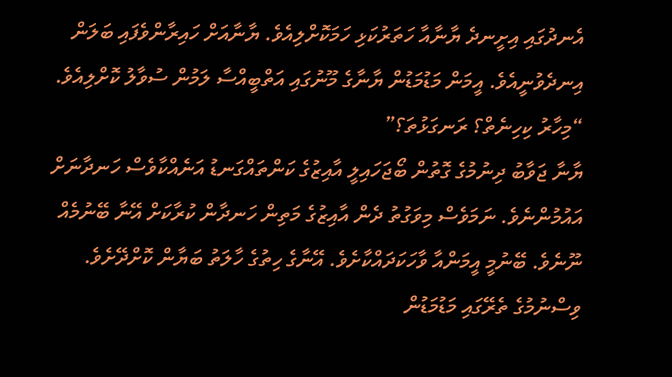އެނދުގައި އިށީނދެ ޔާނާއާ ހަތަރުކަޅި ހަމަކޮށްލިއެވެ. ޔާނާއަށް ހައިރާންވެފައި ބަލަން އިނދެވުނީއެވެ. އީމަން މަޑުމަޑުން ޔާނާގެ މޫނުގައި އަތްބީއްސާ ލަމުން ސުވާލު ކޮށްލިއެވެ. “މިހާރު ކިހިނެތް؟ ރަނގަޅުތަ؟”
ޔާނާ ޖަވާބު ދިނުމުގެ ގޮތުން ބޯޖަހައިލީ އާއިޒުގެ ކަންތައްގަނޑު އަނެއްކާވެސް ހަނދާނަށް އައުމުންނެވެ. ނަމަވެސް މިވަގުތު ދެން އާއިޒުގެ މަތިން ހަނދާން ކުރާކަށް އޭނާ ބޭނުމެއް ނޫނެވެ. ބޭނުމީ އީމަންއާ ވާހަކަދައްކާށެވެ. އޭނާގެ ހިތުގެ ހާލަތު ބަޔާން ކޮށްދޭށެވެ. ވިސްނުމުގެ ތެރޭގައި މަޑުމަޑުން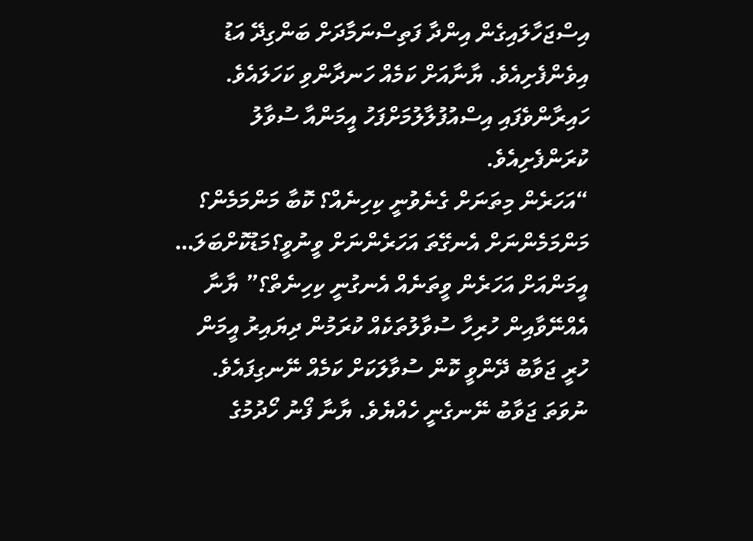އިސްޖަހާލައިގެން އިންދާ ފަތިސްނަމާދަށް ބަންގިދޭ އަޑު އިވެންފެށިއެވެ. ޔާނާއަށް ކަމެއް ހަނދާންވި ކަހަލައެވެ. ހައިރާންވެފައި އިސްއުފުލާލުމަށްފަހު އީމަންއާ ސުވާލު ކުރަންފެށިއެވެ.
“އަހަރެން މިތަނަށް ގެނެވުނީ ކިހިނެއް؟ ކޮބާ މަންމަމެން؟ މަންމަމެންނަށް އެނގޭތަ އަހަރެންނަށް ވީނުވީ؟މަޑުކޮށްބަލަ… އީމަންއަށް އަހަރެން ވީތަނެއް އެނގުނީ ކިހިނެތް؟” ޔާނާ އެއްނޭވާއިން ހުރިހާ ސުވާލުތަކެއް ކުރަމުން ދިޔައިރު އީމަން ހުރީ ޖަވާބު ދޭންވީ ކޮން ސުވާލަކަށް ކަމެއް ނޭނގިފައެވެ. ނުވަތަ ޖަވާބު ނޭނގެނީ ހެއްޔެވެ. ޔާނާ ފޯނު ހޯދުމުގެ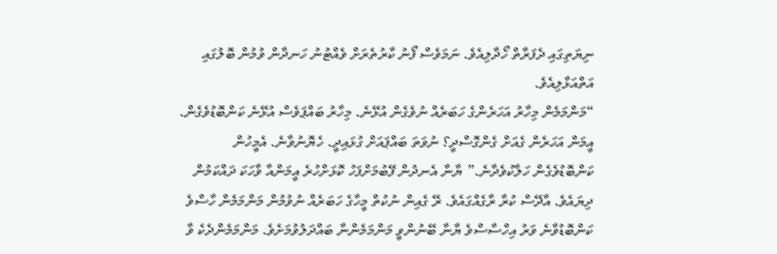ނިޔަތިގައި ދެފަރާތް ހޯދާލިއެވެ. ނަމަވެސް ފޯނު ކާރުތެރަށް ވެއްޓުނު ހަނދާން ވުމުން ބޮލުގައި އަތްއަޅާލިއެވެ.
“މަންމަމެން މިހާރު އަހަރެންގެ ހަބަރެއް ނުވެގެން އުޅޭނެ. މިހާރު ބައްޕަވެސް އުޅޭނެ ކަންބޮޑުވެގެން. އީމަން އަހަރެން ގެއަށް ގެންގޮސްދީ؟ ނުވަތަ ބައްޕައަށް ގުޅައިދީ. ހެޔޮނުވާނެ. އެމީހުން ކަންބޮޑުވެގެން ހަލާކުވެދާނެ.” ޔާނާ އެނދުން ފޭބުމަށްފަހު ކޮޅަށްހުރެ އީމަންއާ ވާހަކަ ދައްކަމުން ދިޔައެވެ. އާދޭސް ކުރާ ރާގެއްގައެވެ. ރޭ ގެއިން ނުކުތް މީހާގެ ހަބަރެއް ނުވުމުން މަންމަމެން ހާސްވެ ކަންބޮޑުވާނެ ވަރު އިހްސާސްވެ ޔާނާ ބޭނުންވީ މަންމަމެންނާ ބައްދަލުވުމަށެވެ. މަންމަމެންދެކެ ވާ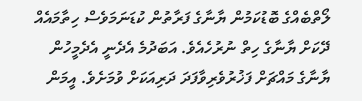ލޯތްބެއްގެ ބޮޑުކަމުން ޔާނާގެ ފަރާތުން ކުޑަނަމަވެސް ހިތާމައެއް ދޭކަށް ޔާނާގެ ހިތް ނުރުހެއެވެ. އަބަދުމެ އެދެނީ އެދެމީހުން ޔާނާގެ މައްޗަށް ފަޚުރުވެރިވާފަދަ ދަރިއަކަށް ވުމަށެވެ. އީމަން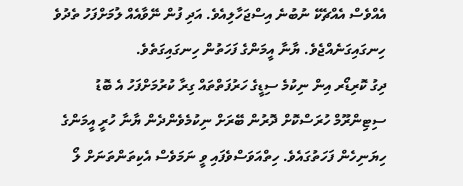އެއްވެސް އެއްޗެކޭ ނުބުނެ އިސްޖަހާލިއެވެ. އަދި ފުން ނޭވާއެއް ލުމަށްފަހު ތެދުވެ ހިނގައިގަނެއްޖެވެ. ޔާނާ އީމަންގެ ފަހަތުން ހިނގައިގަތެވެ.
ދިގު ކޮރިޑޯރ އިން ނިކުމެ ސިޑީގެ ހަރުފަތްތައް ގިރާ ކުރުމަށްފަހު އެ ބޮޑު ސިޓިންރޫމް ހުރަސްކޮށް ދޮރުން ބޭރަށް ނިކުމެވެންދެން ޔާނާ ހުރީ އީމަންގެ ހިޔަނިހެން ފަހަތުގައެވެ. ހިތްއަވަސްވެފައި ވީ ނަމަވެސް އެކިތަންތަނަށް ލޯ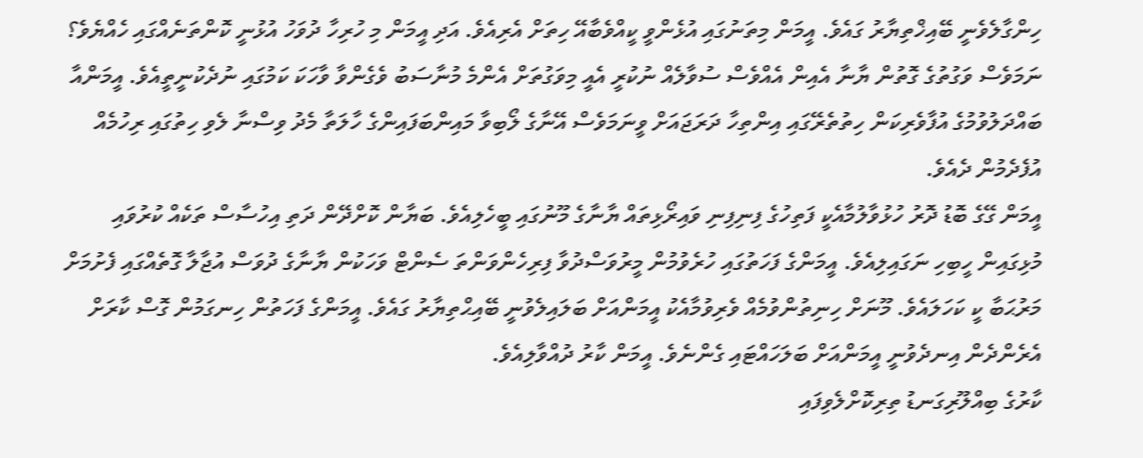ހިންގާލެވެނީ ބޭއިޚްތިޔާރު ގައެވެ. އީމަން މިތަނުގައި އުޅެންވީ ކީއްވެބާއޭ ހިތަށް އެރިއެވެ. އަދި އީމަން މި ހުރިހާ ދުވަހު އުޅުނީ ކޮންތަނެއްގައި ހެއްޔެވެ؟ ނަމަވެސް ވަގުތުގެ ގޮތުން ޔާނާ އެއިން އެއްވެސް ސުވާލެއް ނުކުރީ އެއީ މިވަގުތަށް އެންމެ މުނާސަބު ވެގެންވާ ވާހަކަ ކަމުގައި ނުދެކުނީތީއެވެ. އީމަންއާ ބައްދަލުވުމުގެ އުފާވެރިކަން ހިތުތެރޭގައި އިންތިހާ ދަރަޖައަށް ވީނަމަވެސް އޭނާގެ ލޯބިވާ މައިންބަފައިންގެ ހާލަތާ މެދު ވިސްނާ ލެވި ހިތުގައި ރިހުމެއް އުފެދެމުން ދެއެވެ.
އީމަން ގޭގެ ބޮޑު ދޮރު ހުޅުވާލުމާއެކީ ފަތިހުގެ ފިނިފިނި ވައިރޯޅިތައް ޔާނާގެ މޫނުގައި ބީހެލިއެވެ. ބަޔާން ކޮށްދޭން ދަތި އިހުސާސް ތަކެއް ކުރުވައި މުޅިގައިން ހީބިހި ނަގައިލިއެވެ. އީމަންގެ ފަހަތުގައި ހުރެވުމުން މީރުވަސްދުވާ ފިރިހެންވަންތަ ސެންޓް ވަހަކުން ޔާނާގެ ދުވަސް އުޖާލާ ގޮތެއްގައި ފެށުމަށް މަރުޙަބާ ކީ ކަހަލައެވެ. މޫނަށް ހިނިތުންވުމެއް ވެރިވުމާއެކު އީމަންއަށް ބަލައިލެވުނީ ބޭއިޙްތިޔާރު ގައެވެ. އީމަންގެ ފަހަތުން ހިނގަމުން ގޮސް ކާރަށް އެރެންދެން އިނދެވުނީ އީމަންއަށް ބަލަހައްޓައި ގެންނެވެ. އީމަން ކާރު ދުއްވާލިއެވެ.
ކާރުގެ ބިއްލޫރިގަނޑު ތިރިކޮށްލެވިފައި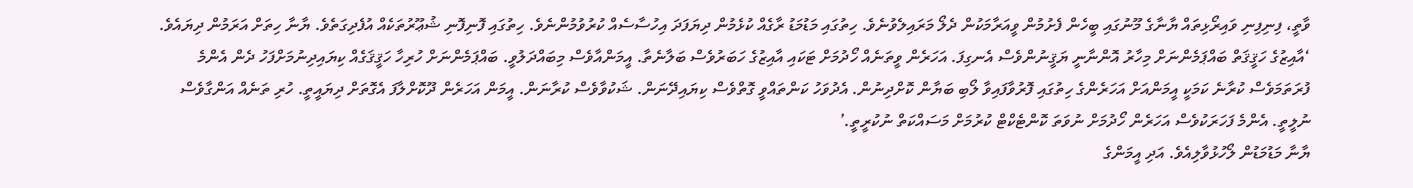ވާތީ، ފިނިފިނި ވައިރޯޅިތައް ޔާނާގެ މޫނުގައި ބީހެން ފެށުމުން ވީއަރާމަކުން ދެލޯ މަރައިލެވުނެވެ. ހިތުގައި މަޑުމަޑު ރާގެއް ކުޅެމުން ދިޔަފަދަ އިހުސާސެއް ކުރުވުމުންނެވެ. ހިތުގައި ފޮނިފޮނި ޝުޢޫރުތަކެއް އުފެދިގަތެވެ. ޔާނާ ހިތަށް އަރަމުން ދިޔައެވެ.
‘އާއިޒުގެ ހަޤީޤަތް ބައްޕަމެންނަށް މިހާރު އޮންނާނީ ޔަޤީނުންވެސް އެނގިފަ. އަހަރެން ވީތަނެއް ހޯދުމަށް ޓަކައި އާއިޒުގެ ހަބަރުވެސް ބަލާނެތާ. އީމަންއާވެސް މިބައްދަލުވީ. ބައްޕަމެންނަށް ހުރިހާ ހަޤީޤަގެއް ކިޔައިދިނުމަށްފަހު ދެން އެންމެ ފުރަތަމަވެސް ކުރާނެ ކަމަކީ އީމަންއަށް އަހަރެންގެ ހިތުގައި ފޮރުވާފައިވާ ލޯބި ބަޔާން ކޮށްދިނުން. އެދުވަހު ކަންތައްވީ ގޮތްވެސް ކިޔައިދޭނަން. ޝަކުވާވެސް ކުރާނަން. އީމަން އަހަރެން ދޫކޮށްލާފަ އެގޮތަށް ދިޔައީތީ. ހުރި ތަނެއް އަންގާވެސް ނުލީތީ. އެންމެ ފަހަރަކުވެސް އަހަރެން ހޯދުމަށް ނުވަތަ ކޮންޓެކްޓް ކުރުމަށް މަސައްކަތް ނުކުރީތީ.’
ޔާނާ މަޑުމަޑުން ލޯހުޅުވާލިއެވެ. އަދި އީމަންގެ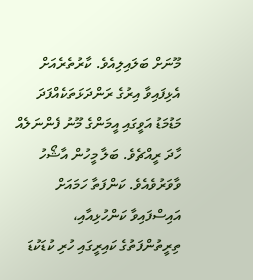މޫނަށް ބަލައިލިއެވެ. ކާރުތެރެއަށް އެޅިފައިވާ އިރުގެ ރަންދަޅަތަކެއްފަދަ މަޑުމަޑު އަވީގައި އީމަންގެ މޫނު ފެންނަލެއް ހާދަ ރީއްޗެވެ. ބަލާ މީހުން އާޝޯހު ވާވަރުވެއެވެ. ކަންފަތާ ހަމައަށް އައިސްފައިވާ ކަންހުޅިއާއި، ތިރީތުންފަތުގެ ކައިރީގައި ހުރި ކުޑަކުޑަ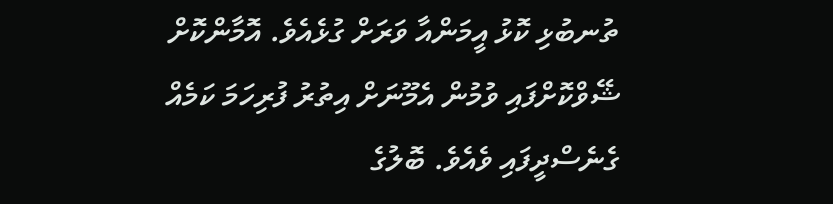ތުނބުޅި ކޮޅު އީމަންއާ ވަރަށް ގުޅެއެވެ. އޮމާންކޮށް ޝޭވްކޮށްފައި ވުމުން އެމޫނަށް އިތުރު ފުރިހަމަ ކަމެއް ގެނެސްދީފައި ވެއެވެ. ބޮލުގެ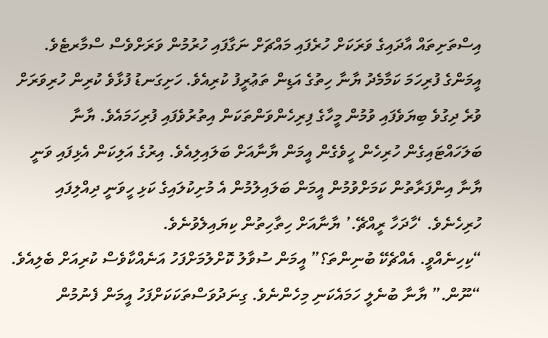އިސްތަށިތައް އާދައިގެ ވަރަކަށް ހުރެފައި މައްޗަށް ނަގާފައި ހުރުމުން ވަރަށްވެސް ސްމާރޓެވެ. އީމަންގެ ފުރިހަމަ ކަމާމެދު ޔާނާ ހިތުގެ އަޑިން ތަޢުރީފު ކުރިއެވެ. ހަށިގަނޑު ފުޅާވެ ކުރިން ހުރިވަރަށް ވުރެ ދިގުވެ ބިޔަވެފައި ވުމުން މީހާގެ ފިރިހެންވަންތަކަން އިތުރުވެފައި ފުރިހަމައެވެ. ޔާނާ ބަލަހައްޓައިގެން ހުރިހެން ހީވެގެން އީމަން ޔާނާއަށް ބަލައިލިއެވެ. އިރުގެ އަލިކަން އެޅިފައި ވަނީ ޔާނާ އިންފަރާތުން ކަމަށްވުމުން އީމަން ބަލައިލުމުން އެ މުށިކުލައިގެ ކަޅި ހީވަނީ ދިއްލިފައި ހުރިހެނެވެ. ‘ހާދަހާ ރީއްޗޭ.’ ޔާނާއަށް ހިތާހިތުން ކިޔައިލެވުނެވެ.
“ކިހިނެއްވީ. އެއްޗެކޭ ބުނިންތަ؟” އީމަން ސުވާލު ކޮށްލުމަށްފަހު އަނެއްކާވެސް ކުރިއަށް ބެލިއެވެ.
“ނޫން.” ޔާނާ ބުނެލީ ހަމައެކަނި މިހެންނެވެ. ގިނަދުވަސްތަކަކަށްފަހު އީމަން ފެނުމުން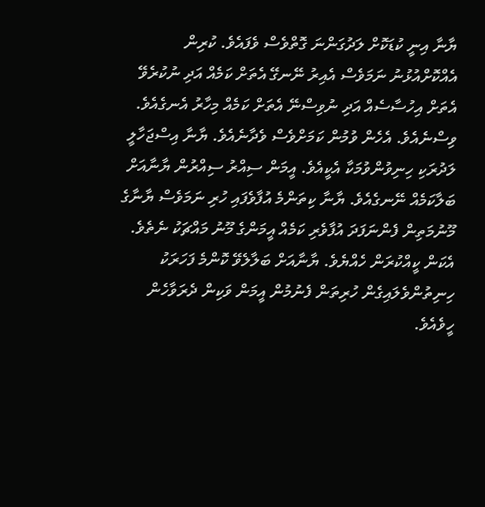ޔާނާ އިނީ ކުޑަކޮށް ލަދުގަންނަ ގޮތްވެސް ވެފައެވެ. ކުރިން އެއްކޮށްއުޅުނު ނަމަވެސް އެއިރު ނޭނގޭ އެތަށް ކަމެއް އަދި ނުކުރެވޭ އެތަށް އިހުސާސެއް އަދި ނުވިސްނޭ އެތަށް ކަމެއް މިހާރު އެނގެއެވެ. ވިސްނެއެވެ. އެހެން ވުމުން ކަމަށްވެސް ވެދާނެއެވެ. ޔާނާ އިސްޖަހާލީ ލަދުރަކި ހިނިވުންވުމަކާ އެކީއެވެ. އީމަން ސިއްރު ސިއްރުން ޔާނާއަށް ބަލާކަމެއް ނޭނގެއެވެ. ޔާނާ ކިތަންމެ އުފާވެފައި ހުރި ނަމަވެސް ޔާނާގެ މޫނުމަތިން ފެންނަފަދަ އުފާވެރި ކަމެއް އީމަންގެ މޫނު މައްޗަކު ނެތެވެ. އެކަން ކީއްކުރަން ހެއްޔެވެ. ޔާނާއަށް ބަލާލެވޭ ކޮންމެ ފަހަރަކު ހިނިތުންވެލައިގެން ހުރިތަން ފެނުމުން އީމަން ވަކިން ދެރަވާހެން ހީވެއެވެ.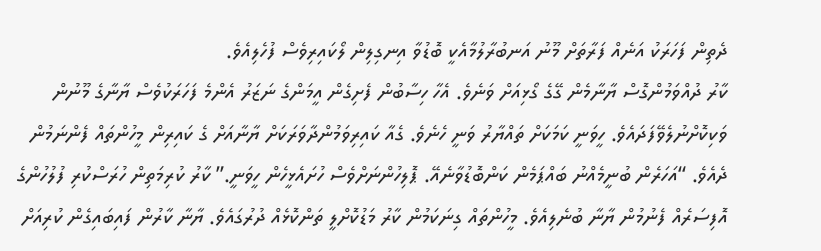ދެތިން ފަހަރަކު އަނެއް ފަރާތަށް މޫނު އަނބުރާލުމާއެކީ ބޮޑުވާ އިނގިލިން ލޯކައިރިވެސް ފުހެލިއެވެ.
ކާރު ދުއްވަމުންގޮސް ޔާނާމެން ގޭގެ ގޯޅިއަށް ވަނެވެ. އެހާ ހިސާބުން ފެށިގެން އީމަންގެ ނަޒަރު އެންމެ ފަހަރަކުވެސް ޔާނާގެ މޫނުން ވަކިކޮށްނުލެވޭފަދައެވެ. ހީވަނީ ކަމަކަށް ތައްޔާރު ވަނީ ހެނެވެ. ގެއާ ކައިރިވަމުންދާވަރަކަށް ޔާނާއަށް ގެ ކައިރިން މީހުންތައް ފެންނަމުން ދެއެވެ. “އަހަރެން ބުނީމެއްނު ބައްޕަމެން ކަންބޮޑުވާނެއޭ. ޕޮލިހުންނަށްވެސް ހުށައެޅީހެން ހީވަނީ.” ކާރު ކުރިމަތިން ހުރަސްކުރި ފުލުހުންގެ އޮފިސަރެއް ފެނުމުން ޔާނާ ބުނެލިއެވެ. މީހުންތައް ގިނަކަމުން ކާރު މަޑުކޮށްލީ ތަންކޮޅެއް ދުރުގައެވެ. ޔާނާ ކާރުން ފައިބައިގެން ކުރިއަށް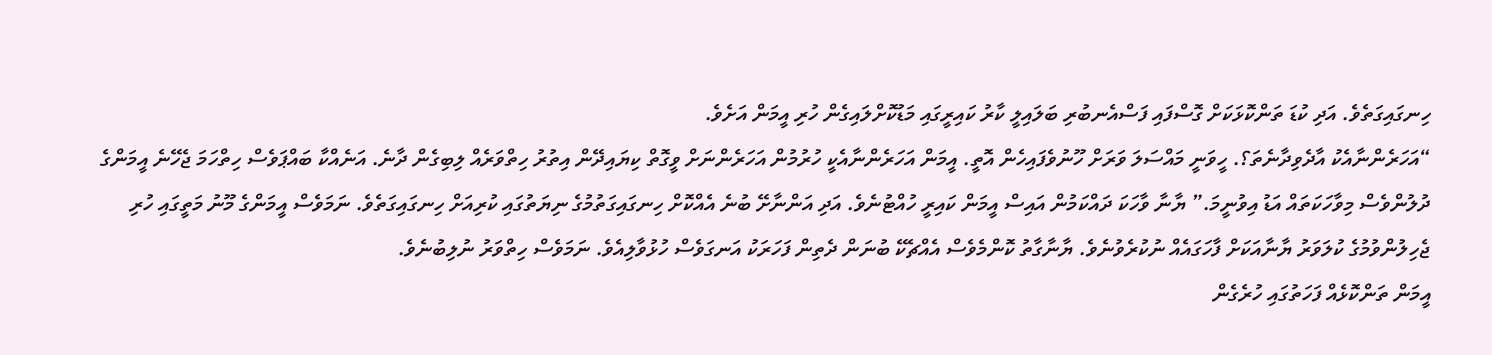ހިނގައިގަތެވެ. އަދި ކުޑަ ތަންކޮޅަކަށް ގޮސްފައި ފަސްއެނބުރި ބަލައިލީ ކާރު ކައިރީގައި މަޑުކޮށްލައިގެން ހުރި އީމަން އަށެވެ.
“އަހަރެންނާއެކު އާދެވިދާނެތަ؟. ހީވަނީ މައްސަލަ ވަރަށް ހޫނުވެފައިހެން އޮތީ. އީމަން އަހަރެންނާއެކީ ހުރުމުން އަހަރެންނަށް ވީގޮތް ކިޔައިދޭން އިތުރު ހިތްވަރެއް ލިބިގެން ދާނެ. އަނެއްކާ ބައްޕަވެސް ހިތްހަމަ ޖެހޭނެ އީމަންގެ ދުލުންވެސް މިވާހަކަތައް އަޑު އިވުނީމަ.” ޔާނާ ވާހަކަ ދައްކަމުން އައިސް އީމަން ކައިރީ ހުއްޓުނެވެ. އަދި އަންނާށޭ ބުނެ އެއްކޮށް ހިނގައިގަތުމުގެ ނިޔަތުގައި ކުރިއަށް ހިނގައިގަތެވެ. ނަމަވެސް އީމަންގެ މޫނު މަތީގައި ހުރި ޖެހިލުންވުމުގެ ކުލަވަރު ޔާނާއަކަށް ފާހަގައެއް ނުކުރެވުނެވެ. ޔާނާގާތު ކޮންމެވެސް އެއްޗެކޭ ބުނަން ދެތިން ފަހަރަކު އަނގަވެސް ހުޅުވާލިއެވެ. ނަމަވެސް ހިތްވަރު ނުލިބުނެވެ.
އީމަން ތަންކޮޅެއް ފަހަތުގައި ހުރެގެން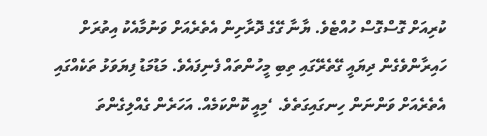ކުރިއަށް ގޮސްގޮސް ހުއްޓެވެ. ޔާނާ ގޭގެ ދޮރާށިން އެތެރެއަށް ވަނުމާއެކު އިތުރަށް ހައިރާންވެގެން ދިޔައީ ގޭތެރޭގައި ތިބި މީހުންތައް ފެނިފައެވެ. މަޑުމަޑު ފިޔަވަޅު ތަކެއްގައި އެތެރެއަށް ވަންނަން ހިނގައިގަތެވެ. ‘މިއީ ކޮންކަމެއް. އަހަރެން ގެއްލިގެންތަ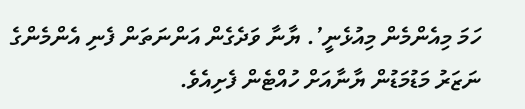ހަމަ މިއެންމެން މިއުޅެނީ’. ޔާނާ ވަދެގެން އަންނަތަން ފެނި އެންމެންގެ ނަޒަރު މަޑުމަޑުން ޔާނާއަށް ހުއްޓެން ފެށިއެވެ.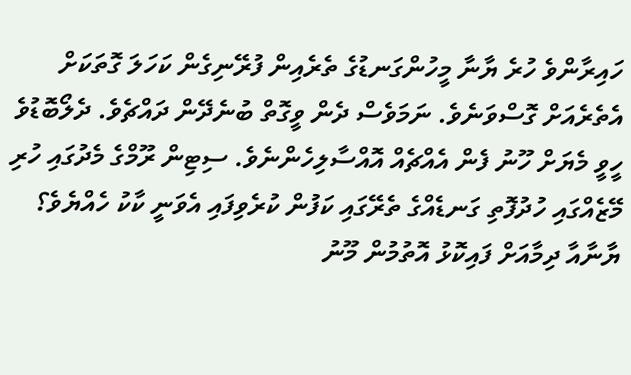ހައިރާންވެ ހުރެ ޔާނާ މީހުންގަނޑުގެ ތެރެއިން ފުރޭނިގެން ކަހަލަ ގޮތަކަށް އެތެރެއަށް ގޮސްވަނެވެ. ނަމަވެސް ދެން ވީގޮތް ބުނެދޭން ދައްޗެވެ. ދެލޯބޮޑުވެ ހީވީ މެޔަށް ހޫނު ފެން އެއްޗެއް އޮއްސާލިހެންނެވެ. ސިޓިން ރޫމްގެ މެދުގައި ހުރި މޭޒެއްގައި ހުދުފޮތި ގަނޑެއްގެ ތެރޭގައި ކަފުން ކުރެވިފައި އެވަނީ ކާކު ހެއްޔެވެ؟ ޔާނާއާ ދިމާއަށް ފައިކޮޅު އޮތުމުން މޫނު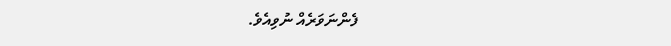ފެންނަވަރެއް ނުވިއެވެ.